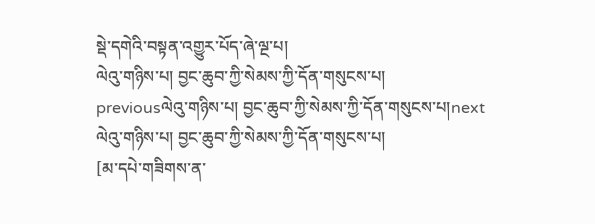སྡེ་དགེའི་བསྟན་འགྱུར་པོད་ཞེ་ལྔ་པ།
ལེའུ་གཉིས་པ། བྱང་ཆུབ་ཀྱི་སེམས་ཀྱི་དོན་གསུངས་པ།
previousལེའུ་གཉིས་པ། བྱང་ཆུབ་ཀྱི་སེམས་ཀྱི་དོན་གསུངས་པ།next
ལེའུ་གཉིས་པ། བྱང་ཆུབ་ཀྱི་སེམས་ཀྱི་དོན་གསུངས་པ།
[མ་དཔེ་གཟིགས་ན་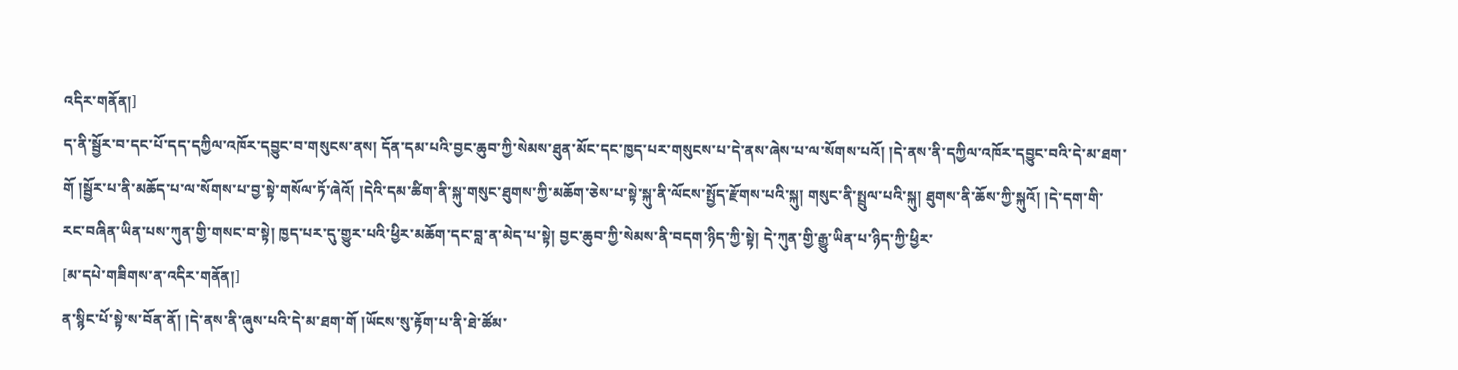འདིར་གནོན།]
ད་ནི་སྦྱོར་བ་དང་པོ་དད་དཀྱིལ་འཁོར་དབྱུང་བ་གསུངས་ནས། དོན་དམ་པའི་བྱང་ཆུབ་ཀྱི་སེམས་ཐུན་མོང་དང་ཁྱད་པར་གསུངས་པ་དེ་ནས་ཞེས་པ་ལ་སོགས་པའོ། །དེ་ནས་ནི་དཀྱིལ་འཁོར་དབྱུང་བའི་དེ་མ་ཐག་གོ །སྦྱོར་པ་ནི་མཆོད་པ་ལ་སོགས་པ་བྱ་སྟེ་གསོལ་ཏོ་ཞེའོ། །དེའི་དམ་ཚིག་ནི་སྐུ་གསུང་ཐུགས་ཀྱི་མཆོག་ཅེས་པ་སྟེ་སྐུ་ནི་ལོངས་སྤྱོད་རྫོགས་པའི་སྐུ། གསུང་ནི་སྤྲུལ་པའི་སྐུ། ཐུགས་ནི་ཆོས་ཀྱི་སྐུའོ། །དེ་དག་གི་རང་བཞིན་ཡིན་པས་ཀུན་གྱི་གསང་བ་སྟེ། ཁྱད་པར་དུ་གྱུར་པའི་ཕྱིར་མཆོག་དང་བླ་ན་མེད་པ་སྟེ། བྱང་ཆུབ་ཀྱི་སེམས་ནི་བདག་ཉིད་ཀྱི་སྟེ། དེ་ཀུན་གྱི་རྒྱུ་ཡིན་པ་ཉིད་ཀྱི་ཕྱིར་
[མ་དཔེ་གཟིགས་ན་འདིར་གནོན།]
ན་སྙིང་པོ་སྟེ་ས་བོན་ནོ། །དེ་ནས་ནི་ཞུས་པའི་དེ་མ་ཐག་གོ །ཡོངས་སུ་རྟོག་པ་ནི་ཐེ་ཚོམ་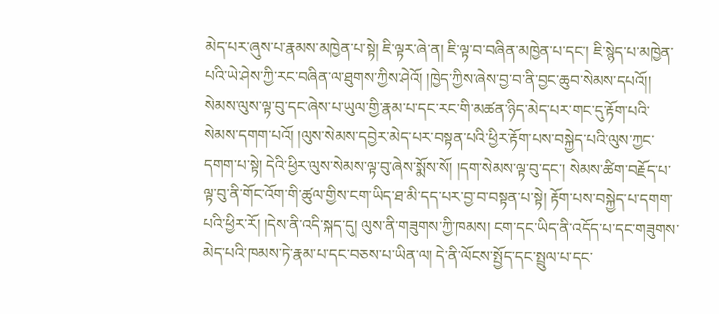མེད་པར་ཞུས་པ་རྣམས་མཁྱེན་པ་སྟེ། ཇི་ལྟར་ཞེ་ན། ཇི་ལྟ་བ་བཞིན་མཁྱེན་པ་དང་། ཇི་སྙེད་པ་མཁྱེན་པའི་ཡེ་ཤེས་ཀྱི་རང་བཞིན་ལ་ཐུགས་ཀྱིས་ཤེའོ། །ཁྱེད་ཀྱིས་ཞེས་བྱ་བ་ནི་བྱང་ཆུབ་སེམས་དཔའོ།། སེམས་ལུས་ལྟ་བུ་དང་ཞེས་པ་ཡུལ་གྱི་རྣམ་པ་དང་རང་གི་མཚན་ཉིད་མེད་པར་གང་དུ་རྟོག་པའི་སེམས་དགག་པའོ། །ལུས་སེམས་དབྱེར་མེད་པར་བསྟན་པའི་ཕྱིར་རྟོག་པས་བསྐྱེད་པའི་ལུས་ཀྱང་དགག་པ་སྟེ། དེའི་ཕྱིར་ལུས་སེམས་ལྟ་བུ་ཞེས་སྨོས་སོ། །དག་སེམས་ལྟ་བུ་དང་། སེམས་ཚིག་བརྗོད་པ་ལྟ་བུ་ནི་གོང་འོག་གི་ཚུལ་གྱིས་ངག་ཡིད་ཐ་མི་དད་པར་བྱ་བ་བསྟན་པ་སྟེ། རྟོག་པས་བསྐྱེད་པ་དགག་པའི་ཕྱིར་རོ། །དེས་ནི་འདི་སྐད་དུ། ལུས་ནི་གཟུགས་ཀྱི་ཁམས། ངག་དང་ཡིད་ནི་འདོད་པ་དང་གཟུགས་མེད་པའི་ཁམས་ཏེ་རྣམ་པ་དང་བཅས་པ་ཡིན་ལ། དེ་ནི་ལོངས་སྤྱོད་དང་སྤྲུལ་པ་དང་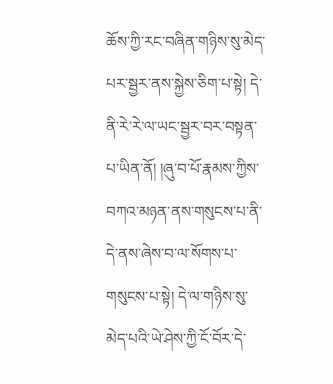ཆོས་ཀྱི་རང་བཞིན་གཉིས་སུ་མེད་པར་སྦྱར་ནས་སྐྱེས་ཅིག་པ་སྟེ། དེ་ནི་རེ་རེ་ལ་ཡང་སྦྱར་བར་བསྟན་པ་ཡིན་ནོ། །ཞུ་བ་པོ་རྣམས་ཀྱིས་བཀའ་མཉན་ནས་གསུངས་པ་ནི་དེ་ནས་ཞེས་བ་ལ་སོགས་པ་གསུངས་པ་སྟེ། དེ་ལ་གཉིས་སུ་མེད་པའི་ཡེ་ཤེས་ཀྱི་ངོ་བོར་དེ་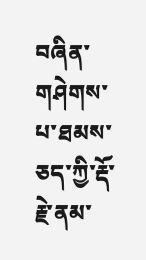བཞིན་གཤེགས་པ་ཐམས་ཅད་ཀྱི་རྡོ་རྗེ་ནམ་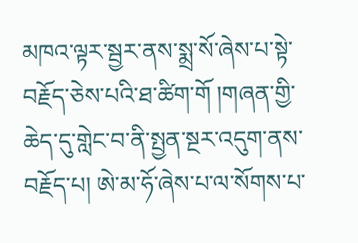མཁའ་ལྟར་སྦྱར་ནས་སྨྲ་སོ་ཞེས་པ་སྟེ་བརྗོད་ཅེས་པའི་ཐ་ཚིག་གོ །གཞན་གྱི་ཆེད་དུ་གླེང་བ་ནི་སྤྱན་སྔར་འདུག་ནས་བརྗོད་པ། ཨེ་མ་ཧོ་ཞེས་པ་ལ་སོགས་པ་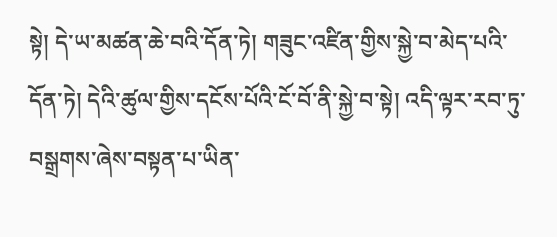སྟེ། དེ་ཡ་མཚན་ཆེ་བའི་དོན་ཏེ། གཟུང་འཛིན་གྱིས་སྐྱེ་བ་མེད་པའི་དོན་ཏེ། དེའི་ཚུལ་གྱིས་དངོས་པོའི་ངོ་བོ་ནི་སྐྱེ་བ་སྟེ། འདི་ལྟར་རབ་ཏུ་བསྒྲགས་ཞེས་བསྟན་པ་ཡིན་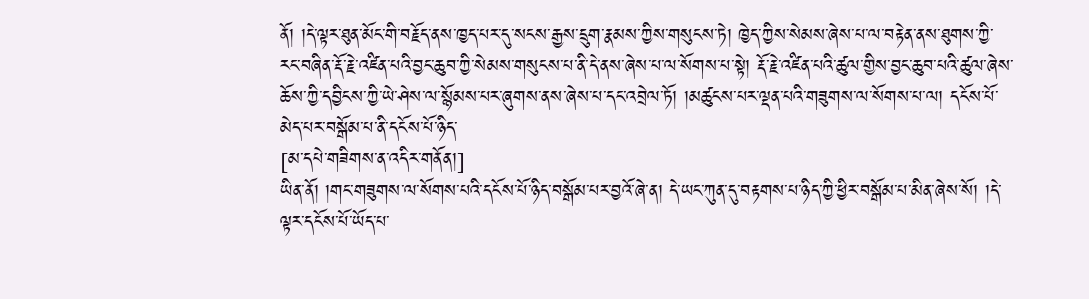ནོ། །དེ་ལྟར་ཐུན་མོང་གི་བརྗོད་ནས་ཁྱད་པར་དུ་སངས་རྒྱས་དྲུག་རྣམས་ཀྱིས་གསུངས་ཏེ། ཁྱེད་ཀྱིས་སེམས་ཞེས་པ་ལ་བརྟེན་ནས་ཐུགས་ཀྱི་རང་བཞིན་རྡོ་རྗེ་འཛིན་པའི་བྱང་ཆུབ་ཀྱི་སེམས་གསུངས་པ་ནི་དེ་ནས་ཞེས་པ་ལ་སོགས་པ་སྟེ། རྡོ་རྗེ་འཛིན་པའི་ཚུལ་གྱིས་བྱང་ཆུབ་པའི་ཚུལ་ཞེས་ཆོས་ཀྱི་དབྱིངས་ཀྱི་ཡེ་ཤེས་ལ་སྙོམས་པར་ཞུགས་ནས་ཞེས་པ་དང་འབྲེལ་ཏོ། །མཚུངས་པར་ལྡན་པའི་གཟུགས་ལ་སོགས་པ་ལ། དངོས་པོ་མེད་པར་བསྒོམ་པ་ནི་དངོས་པོ་ཉིད་
[མ་དཔེ་གཟིགས་ན་འདིར་གནོན།]
ཡིན་ནོ། །གང་གཟུགས་ལ་སོགས་པའི་དངོས་པོ་ཉིད་བསྒོམ་པར་བྱའོ་ཞེ་ན། དེ་ཡང་ཀུན་དུ་བརྟགས་པ་ཉིད་ཀྱི་ཕྱིར་བསྒོམ་པ་མིན་ཞེས་སོ། །དེ་ལྟར་དངོས་པོ་ཡོད་པ་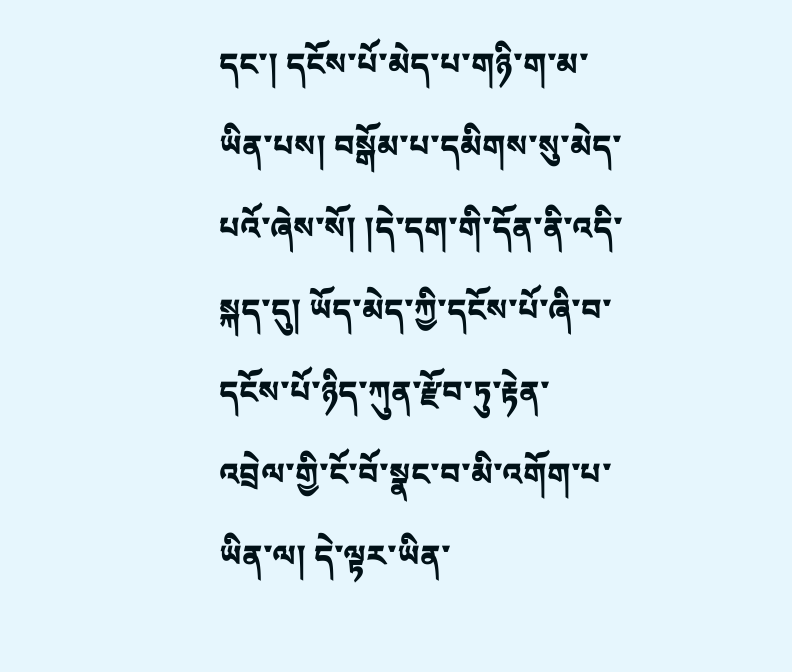དང་། དངོས་པོ་མེད་པ་གཉི་ག་མ་ཡིན་པས། བསྒོམ་པ་དམིགས་སུ་མེད་པའོ་ཞེས་སོ། །དེ་དག་གི་དོན་ནི་འདི་སྐད་དུ། ཡོད་མེད་ཀྱི་དངོས་པོ་ཞི་བ་དངོས་པོ་ཉིད་ཀུན་རྫོབ་ཏུ་རྟེན་འབྲེལ་གྱི་ངོ་བོ་སྣང་བ་མི་འགོག་པ་ཡིན་ལ། དེ་ལྟར་ཡིན་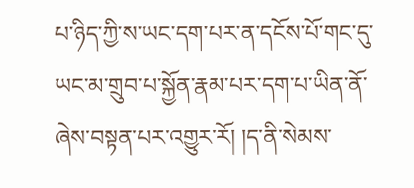པ་ཉིད་ཀྱི་ས་ཡང་དག་པར་ན་དངོས་པོ་གང་དུ་ཡང་མ་གྲུབ་པ་སྐྱོན་རྣམ་པར་དག་པ་ཡིན་ནོ་ཞེས་བསྟན་པར་འགྱུར་རོ། །ད་ནི་སེམས་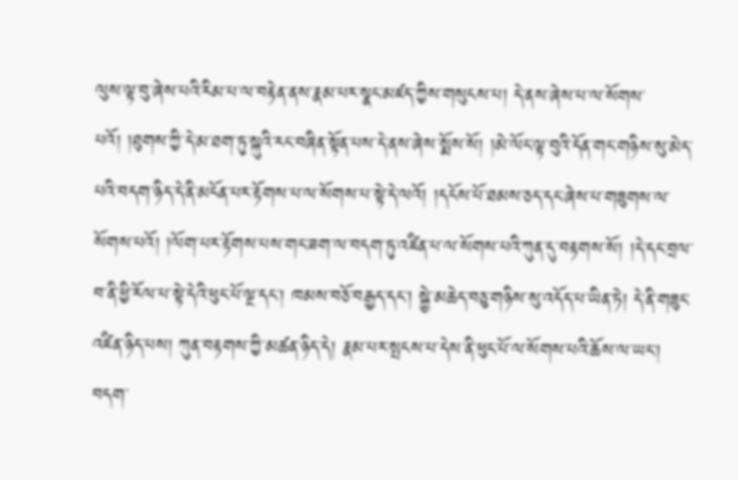ལུས་ལྟ་བུ་ཞེས་པའི་རིམ་པ་ལ་བརྟེན་ནས་རྣམ་པར་སྣང་མཛད་ཀྱིས་གསུངས་པ། དེ་ནས་ཞེས་པ་ལ་སོགས་པའོ། །ཐུགས་ཀྱི་དེ་མ་ཐག་ཏུ་སྐུའི་རང་བཞིན་སྟོན་པས་དེ་ནས་ཞེས་སྨོས་སོ། །མེ་ལོང་ལྟ་བུའི་དོན་གང་གཉིས་སུ་མེད་པའི་བདག་ཉིད་དེ་ནི་མངོན་པར་རྟོགས་པ་ལ་སོགས་པ་སྟེ་དེ་ལའོ། །དངོས་པོ་ཐམས་ཅད་དང་ཞེས་པ་གཟུགས་ལ་སོགས་པའོ། །ལོག་པར་རྟོགས་པས་གང་ཟག་ལ་བདག་ཏུ་འཛིན་པ་ལ་སོགས་པའི་ཀུན་དུ་བརྟགས་སོ། །དེ་དང་བྲལ་བ་ནི་ཕྱི་རོལ་པ་སྟེ་དེའི་ཕུང་པོ་ལྔ་དང་། ཁམས་བཅོ་བརྒྱད་དང་། སྐྱེ་མཆེད་བཅུ་གཉིས་སུ་འདོད་པ་ཡིན་ཏེ། དེ་ནི་གཟུང་འཛིན་ཉིད་པས། ཀུན་བརྟགས་ཀྱི་མཚན་ཉིད་དེ། རྣམ་པར་སྤངས་པ་དེས་ནི་ཕུང་པོ་ལ་སོགས་པའི་ཆོས་ལ་ཡང་། བདག་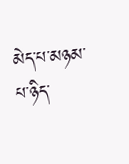མེད་པ་མཉམ་པ་ཉིད་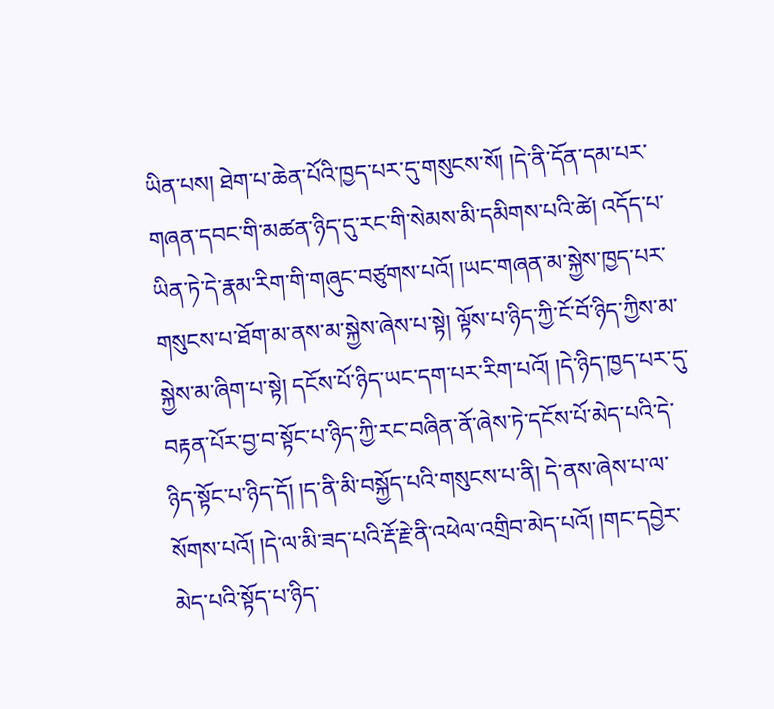ཡིན་པས། ཐེག་པ་ཆེན་པོའི་ཁྱད་པར་དུ་གསུངས་སོ། །དེ་ནི་དོན་དམ་པར་གཞན་དབང་གི་མཚན་ཉིད་དུ་རང་གི་སེམས་མི་དམིགས་པའི་ཚེ། འདོད་པ་ཡིན་ཏེ་དེ་རྣམ་རིག་གི་གཞུང་བཙུགས་པའོ། །ཡང་གཞན་མ་སྐྱེས་ཁྱད་པར་གསུངས་པ་ཐོག་མ་ནས་མ་སྐྱེས་ཞེས་པ་སྟེ། ལྟོས་པ་ཉིད་ཀྱི་ངོ་བོ་ཉིད་ཀྱིས་མ་སྐྱེས་མ་ཞིག་པ་སྟེ། དངོས་པོ་ཉིད་ཡང་དག་པར་རིག་པའོ། །དེ་ཉིད་ཁྱད་པར་དུ་བརྟན་པོར་བྱ་བ་སྟོང་པ་ཉིད་ཀྱི་རང་བཞིན་ནོ་ཞེས་ཏེ་དངོས་པོ་མེད་པའི་དེ་ཉིད་སྟོང་པ་ཉིད་དོ། །ད་ནི་མི་བསྐྱོད་པའི་གསུངས་པ་ནི། དེ་ནས་ཞེས་པ་ལ་སོགས་པའོ། །དེ་ལ་མི་ཟད་པའི་རྡོ་རྗེ་ནི་འཕེལ་འགྲིབ་མེད་པའོ། །གང་དབྱེར་མེད་པའི་སྟོད་པ་ཉིད་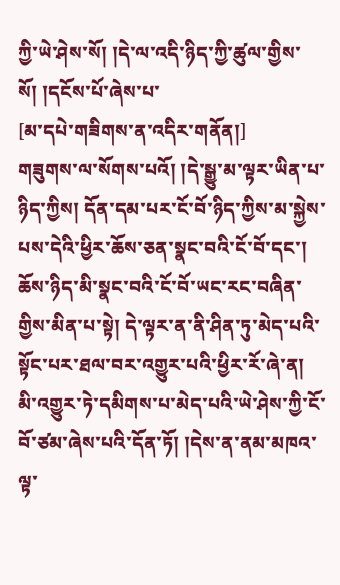ཀྱི་ཡེ་ཤེས་སོ། །དེ་ལ་འདི་ཉིད་ཀྱི་ཚུལ་གྱིས་སོ། །དངོས་པོ་ཞེས་པ་
[མ་དཔེ་གཟིགས་ན་འདིར་གནོན།]
གཟུགས་ལ་སོགས་པའོ། །དེ་སྒྱུ་མ་ལྟར་ཡིན་པ་ཉིད་ཀྱིས། དོན་དམ་པར་ངོ་བོ་ཉིད་ཀྱིས་མ་སྐྱེས་པས་དེའི་ཕྱིར་ཆོས་ཅན་སྣང་བའི་ངོ་བོ་དང་། ཆོས་ཉིད་མི་སྣང་བའི་ངོ་བོ་ཡང་རང་བཞིན་གྱིས་མིན་པ་སྟེ། དེ་ལྟར་ན་ནི་ཤིན་ཏུ་མེད་པའི་སྟོང་པར་ཐལ་བར་འགྱུར་པའི་ཕྱིར་རོ་ཞེ་ན། མི་འགྱུར་ཏེ་དམིགས་པ་མེད་པའི་ཡེ་ཤེས་ཀྱི་ངོ་བོ་ཙམ་ཞེས་པའི་དོན་ཏོ། །དེས་ན་ནམ་མཁའ་ལྟ་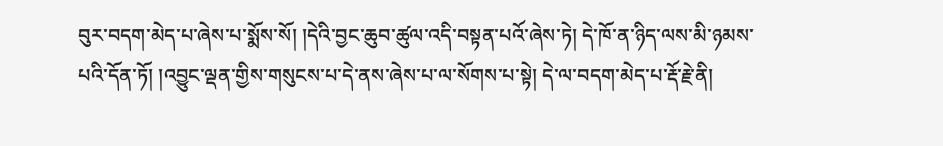བུར་བདག་མེད་པ་ཞེས་པ་སྨོས་སོ། །དེའི་བྱང་ཆུབ་ཚུལ་འདི་བསྟན་པའོ་ཞེས་ཏེ། དེ་ཁོ་ན་ཉིད་ལས་མི་ཉམས་པའི་དོན་ཏོ། །འབྱུང་ལྡན་གྱིས་གསུངས་པ་དེ་ནས་ཞེས་པ་ལ་སོགས་པ་སྟེ། དེ་ལ་བདག་མེད་པ་རྡོ་རྗེ་ནི།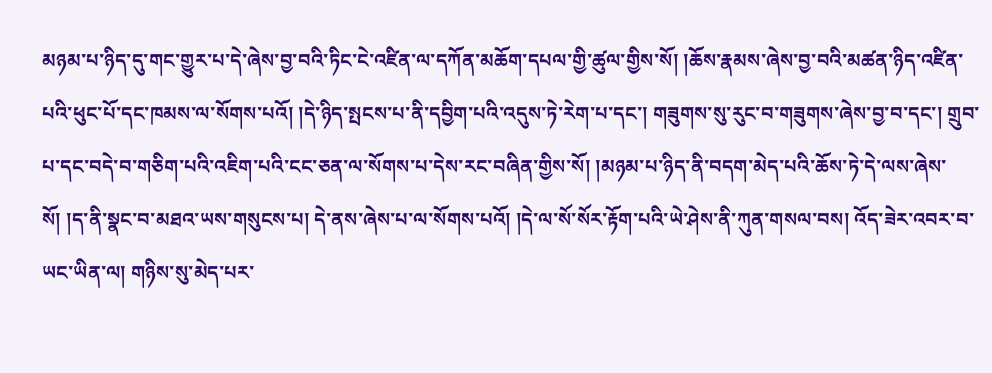མཉམ་པ་ཉིད་དུ་གང་གྱུར་པ་དེ་ཞེས་བྱ་བའི་ཏིང་ངེ་འཛིན་ལ་དཀོན་མཆོག་དཔལ་གྱི་ཚུལ་གྱིས་སོ། །ཆོས་རྣམས་ཞེས་བྱ་བའི་མཚན་ཉིད་འཛིན་པའི་ཕུང་པོ་དང་ཁམས་ལ་སོགས་པའོ། །དེ་ཉིད་སྤངས་པ་ནི་དབྱིག་པའི་འདུས་ཏེ་རེག་པ་དང་། གཟུགས་སུ་རུང་བ་གཟུགས་ཞེས་བྱ་བ་དང་། གྲུབ་པ་དང་བདེ་བ་གཅིག་པའི་འཇིག་པའི་ངང་ཅན་ལ་སོགས་པ་དེས་རང་བཞིན་གྱིས་སོ། །མཉམ་པ་ཉིད་ནི་བདག་མེད་པའི་ཆོས་ཏེ་དེ་ལས་ཞེས་སོ། །ད་ནི་སྣང་བ་མཐའ་ཡས་གསུངས་པ། དེ་ནས་ཞེས་པ་ལ་སོགས་པའོ། །དེ་ལ་སོ་སོར་རྟོག་པའི་ཡེ་ཤེས་ནི་ཀུན་གསལ་བས། འོད་ཟེར་འབར་བ་ཡང་ཡིན་ལ། གཉིས་སུ་མེད་པར་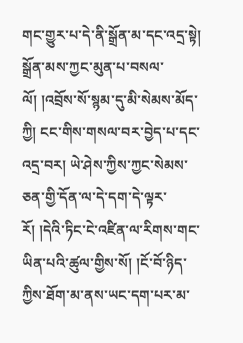གང་གྱུར་པ་དེ་ནི་སྒྲོན་མ་དང་འདྲ་སྟེ། སྒྲོན་མས་ཀྱང་མུན་པ་བསལ་ལོ། །འབྲོས་སོ་སྙམ་དུ་མི་སེམས་མོད་ཀྱི། ངང་གིས་གསལ་བར་བྱེད་པ་དང་འདྲ་བར། ཡེ་ཤེས་ཀྱིས་ཀྱང་སེམས་ཅན་གྱི་དོན་ལ་དེ་དག་དེ་ལྟར་རོ། །དེའི་ཏིང་ངེ་འཛིན་ལ་རིགས་གང་ཡིན་པའི་ཚུལ་གྱིས་སོ། །ངོ་བོ་ཉིད་ཀྱིས་ཐོག་མ་ནས་ཡང་དག་པར་མ་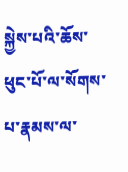སྐྱེས་པའི་ཆོས་ཕུང་པོ་ལ་སོགས་པ་རྣམས་ལ་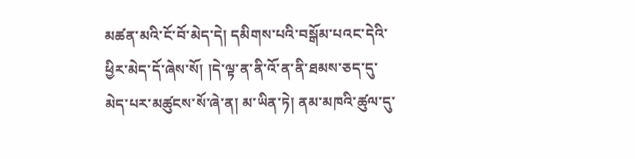མཚན་མའི་ངོ་བོ་མེད་དེ། དམིགས་པའི་བསྒོམ་པའང་དེའི་ཕྱིར་མེད་དོ་ཞེས་སོ། །དེ་ལྟ་ན་ནི་འོ་ན་ནི་ཐམས་ཅད་དུ་མེད་པར་མཚུངས་སོ་ཞེ་ན། མ་ཡིན་ཏེ། ནམ་མཁའི་ཚུལ་དུ་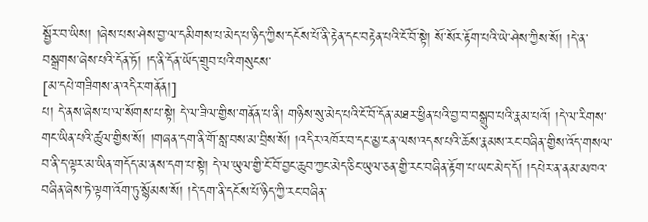སྦྱོར་བ་ཡིས། །ཞེས་པས་ཤེས་བྱ་ལ་དམིགས་པ་མེད་པ་ཉིད་ཀྱིས་དངོས་པོ་ནི་རྟེན་དང་བརྟེན་པའི་ངོ་བོ་སྟེ། སོ་སོར་རྟོག་པའི་ཡེ་ཤེས་ཀྱིས་སོ། །དེ་ན་བསྒྲགས་ཞེས་པའི་དོན་ཏོ། །ད་ནི་དོན་ཡོད་གྲུབ་པའི་གསུངས་
[མ་དཔེ་གཟིགས་ན་འདིར་གནོན།]
པ། དེ་ནས་ཞེས་པ་ལ་སོགས་པ་སྟེ། དེ་ལ་ཟིལ་གྱིས་གནོན་པ་ནི། གཉིས་སུ་མེད་པའི་ངོ་བོ་དོན་མཐར་ཕྱིན་པའི་བྱ་བ་བསྒྲུབ་པའི་རྣམ་པའོ། །དེ་ལ་རིགས་གང་ཡིན་པའི་ཚུལ་གྱིས་སོ། །གཞན་དག་ནི་གོ་སླ་བས་མ་བྲིས་སོ། །འདིར་འཁོར་བ་དང་མྱ་ངན་ལས་འདས་པའི་ཆོས་རྣམས་རང་བཞིན་གྱིས་འོད་གསལ་བ་ནི་ད་ལྟར་མ་ཡིན་གདོད་མ་ནས་དག་པ་སྟེ། དེ་ལ་ཡུལ་གྱི་ངོ་བོ་བྱང་ཆུབ་ཀྱང་མེད་ཅིང་ཡུལ་ཅན་གྱི་རང་བཞིན་རྟོག་པ་ཡང་མེད་དོ། །དཔེར་ན་ནམ་མཁའ་བཞིན་ཞེས་ཏེ་ལྟག་འོག་ཏུ་སྙོམས་སོ། །དེ་དག་ནི་དངོས་པོ་ཉིད་ཀྱི་རང་བཞིན་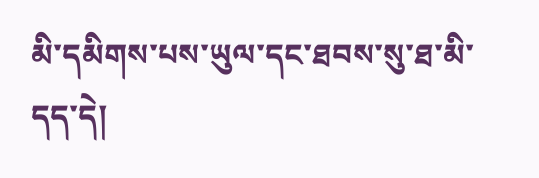མི་དམིགས་པས་ཡུལ་དང་ཐབས་སུ་ཐ་མི་དད་དེ།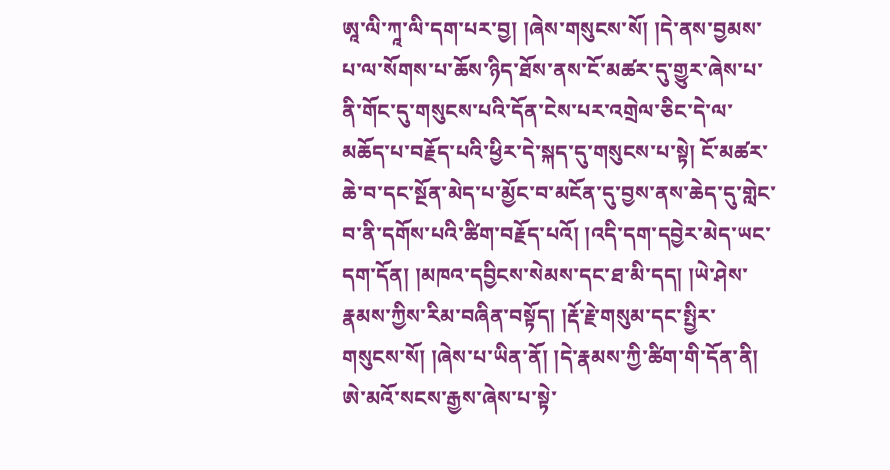ཨཱ་ལི་ཀཱ་ལི་དག་པར་བྱ། །ཞེས་གསུངས་སོ། །དེ་ནས་བྱམས་པ་ལ་སོགས་པ་ཆོས་ཉིད་ཐོས་ནས་ངོ་མཚར་དུ་གྱུར་ཞེས་པ་ནི་གོང་དུ་གསུངས་པའི་དོན་ངེས་པར་འགྲེལ་ཅིང་དེ་ལ་མཆོད་པ་བརྗོད་པའི་ཕྱིར་དེ་སྐད་དུ་གསུངས་པ་སྟེ། ངོ་མཚར་ཆེ་བ་དང་སྔོན་མེད་པ་མྱོང་བ་མངོན་དུ་བྱས་ནས་ཆེད་དུ་གླེང་བ་ནི་དགོས་པའི་ཚིག་བརྗོད་པའོ། །འདི་དག་དབྱེར་མེད་ཡང་དག་དོན། །མཁའ་དབྱིངས་སེམས་དང་ཐ་མི་དད། །ཡེ་ཤེས་རྣམས་ཀྱིས་རིམ་བཞིན་བསྟོད། །རྡོ་རྗེ་གསུམ་དང་སྤྱིར་གསུངས་སོ། །ཞེས་པ་ཡིན་ནོ། །དེ་རྣམས་ཀྱི་ཚིག་གི་དོན་ནི། ཨེ་མའོ་སངས་རྒྱས་ཞེས་པ་སྟེ་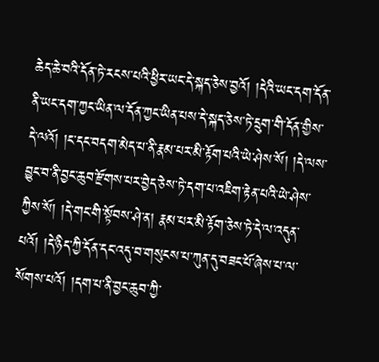ཆེད་ཆེ་བའི་དོན་ཏེ་རངས་པའི་ཕྱིར་ཡང་དེ་སྐད་ཅེས་བྱའོ། །དེའི་ཡང་དག་དོན་ནི་ཡང་དག་ཀྱང་ཡིན་ལ་དོན་ཀྱང་ཡིན་པས་དེ་སྐད་ཅེས་ཏེ་དྲུག་གི་དོན་གྱིས་དེ་ལའོ། །ང་དང་བདག་མེད་པ་ནི་རྣམ་པར་མི་རྟོག་པའི་ཡེ་ཤེས་སོ། །དེ་ལས་བྱུང་བ་ནི་བྱང་ཆུབ་རྫོགས་པར་བྱེད་ཅེས་ཏེ་དག་པ་འཇིག་རྟེན་པའི་ཡེ་ཤེས་ཀྱིས་སོ། །དེ་གང་གི་སྟོབས་ཤེ་ན། རྣམ་པར་མི་རྟོག་ཅེས་ཏེ་དེ་ལ་འདུན་པའོ། །དེ་ཉིད་ཀྱི་དོན་དང་འདུ་བ་གསུངས་པ་ཀུན་དུ་བཟང་པོ་ཞེས་པ་ལ་སོགས་པའོ། །དག་པ་ནི་བྱང་ཆུབ་ཀྱི་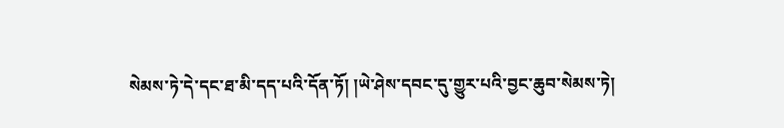སེམས་ཏེ་དེ་དང་ཐ་མི་དད་པའི་དོན་ཏོ། །ཡེ་ཤེས་དབང་དུ་གྱུར་པའི་བྱང་ཆུབ་སེམས་ཏེ།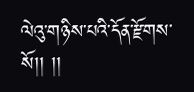ལེའུ་གཉིས་པའི་དོན་རྫོགས་སོ།། །།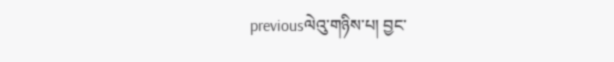previousལེའུ་གཉིས་པ། བྱང་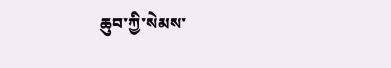ཆུབ་ཀྱི་སེམས་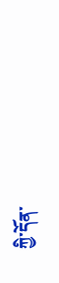ཀྱི་དོན་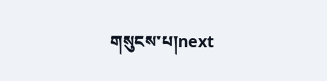གསུངས་པ།next